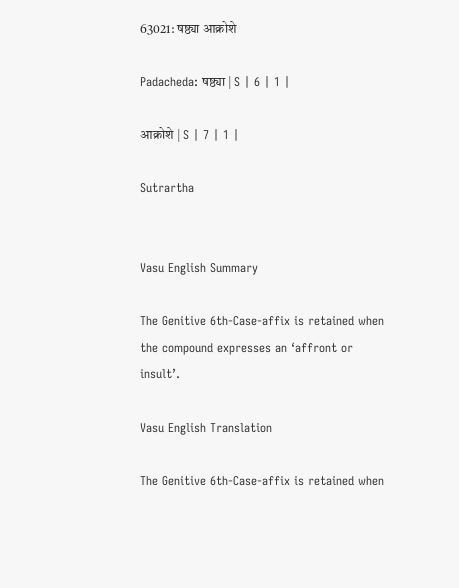63021: षष्ठ्या आक्रोशे

Padacheda: षष्ठ्या | S | 6 | 1 |

आक्रोशे | S | 7 | 1 |

Sutrartha


Vasu English Summary

The Genitive 6th-Case-affix is retained when the compound expresses an ‘affront or insult’.

Vasu English Translation

The Genitive 6th-Case-affix is retained when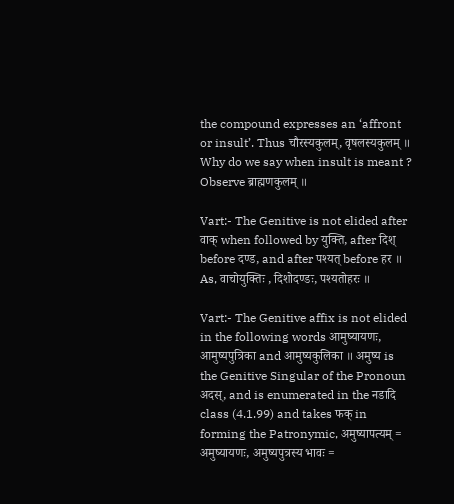the compound expresses an ‘affront or insult’. Thus चौरस्यकुलम्, वृषलस्यकुलम् ॥ Why do we say when insult is meant ? Observe ब्राह्मणकुलम् ॥

Vart:- The Genitive is not elided after वाक् when followed by युक्ति, after दिश् before दण्ड, and after पश्यत् before हर ॥ As, वाचोयुक्तिः , दिशोदण्डः, पश्यतोहरः ॥

Vart:- The Genitive affix is not elided in the following words आमुष्यायणः, आमुष्यपुत्रिका and आमुष्यकुलिका ॥ अमुष्य is the Genitive Singular of the Pronoun अदस्, and is enumerated in the नडादि class (4.1.99) and takes फक् in forming the Patronymic, अमुष्यापत्यम् = अमुष्यायणः, अमुष्यपुत्रस्य भावः =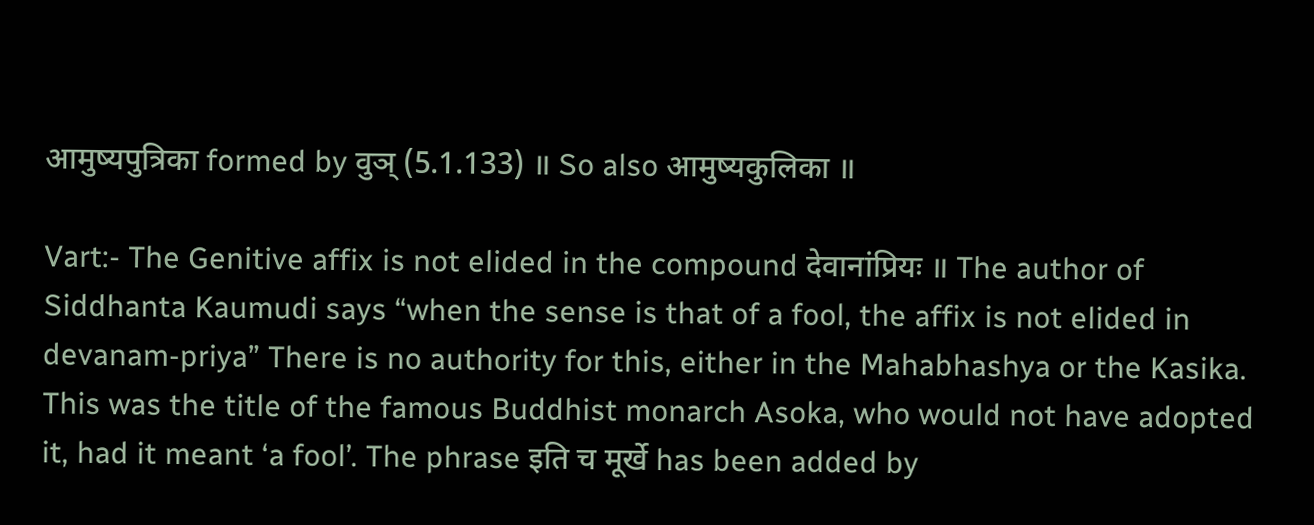आमुष्यपुत्रिका formed by वुञ् (5.1.133) ॥ So also आमुष्यकुलिका ॥

Vart:- The Genitive affix is not elided in the compound देवानांप्रियः ॥ The author of Siddhanta Kaumudi says “when the sense is that of a fool, the affix is not elided in devanam-priya” There is no authority for this, either in the Mahabhashya or the Kasika. This was the title of the famous Buddhist monarch Asoka, who would not have adopted it, had it meant ‘a fool’. The phrase इति च मूर्खे has been added by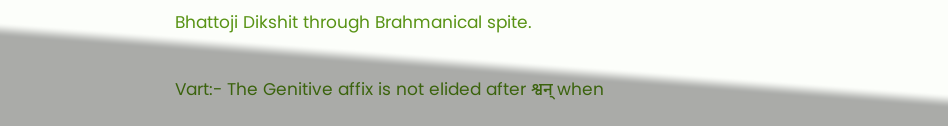Bhattoji Dikshit through Brahmanical spite.

Vart:- The Genitive affix is not elided after श्वन् when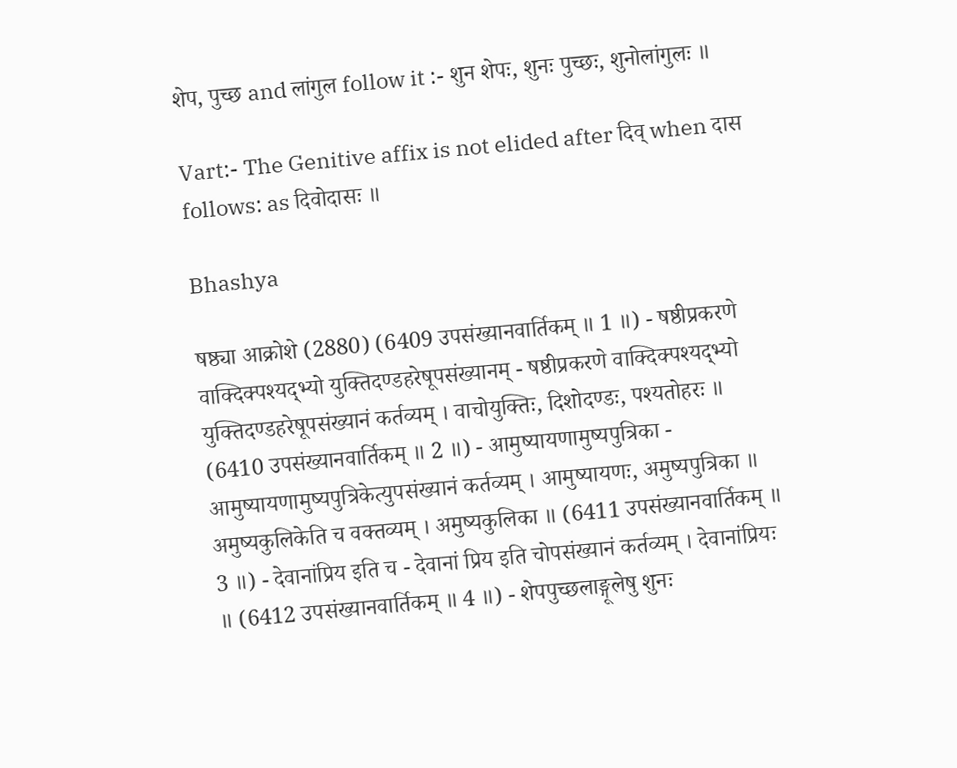शेप, पुच्छ and लांगुल follow it :- शुन शेपः, शुनः पुच्छः, शुनोलांगुलः ॥

Vart:- The Genitive affix is not elided after दिव् when दास follows: as दिवोदासः ॥

Bhashya

षष्ठ्या आक्रोशे (2880) (6409 उपसंख्यानवार्तिकम् ॥ 1 ॥) - षष्ठीप्रकरणे वाक्दिक्पश्यद्भ्यो युक्तिदण्डहरेषूपसंख्यानम् - षष्ठीप्रकरणे वाक्दिक्पश्यद्भ्यो युक्तिदण्डहरेषूपसंख्यानं कर्तव्यम् । वाचोयुक्तिः, दिशोदण्डः, पश्यतोहरः ॥ (6410 उपसंख्यानवार्तिकम् ॥ 2 ॥) - आमुष्यायणामुष्यपुत्रिका - आमुष्यायणामुष्यपुत्रिकेत्युपसंख्यानं कर्तव्यम् । आमुष्यायणः, अमुष्यपुत्रिका ॥ अमुष्यकुलिकेति च वक्तव्यम् । अमुष्यकुलिका ॥ (6411 उपसंख्यानवार्तिकम् ॥ 3 ॥) - देवानांप्रिय इति च - देवानां प्रिय इति चोपसंख्यानं कर्तव्यम् । देवानांप्रियः ॥ (6412 उपसंख्यानवार्तिकम् ॥ 4 ॥) - शेपपुच्छलाङ्गूलेषु शुनः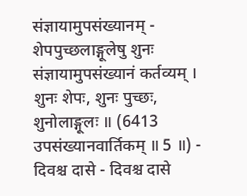संज्ञायामुपसंख्यानम् - शेपपुच्छलाङ्गूलेषु शुनः संज्ञायामुपसंख्यानं कर्तव्यम् । शुनः शेपः, शुनः पुच्छः, शुनोलाङ्गूलः ॥ (6413 उपसंख्यानवार्तिकम् ॥ 5 ॥) - दिवश्च दासे - दिवश्च दासे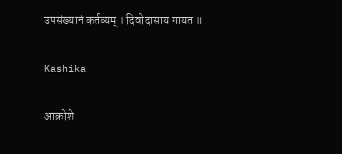उपसंख्यानं कर्तव्यम् । दिवोदासाय गायत ॥

Kashika

आक्रोशे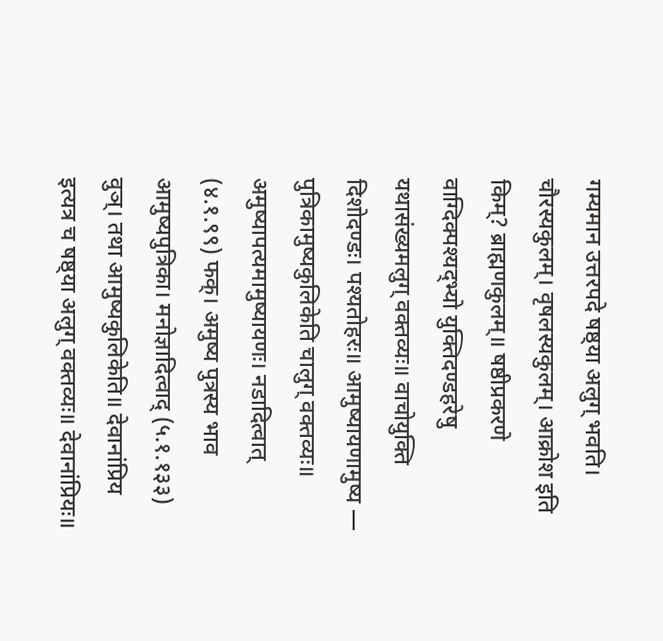गम्यमान उत्तरपदे षष्ठ्या अलुग् भवति। चौरस्यकुलम्। वृषलस्यकुलम्। आक्रोश इति किम्? ब्राह्मणकुलम्॥ षष्ठीप्रकरणे वाग्दिक्पश्यद्भ्यो युक्तिदण्डहरेषु यथासंख्यमलुग् वक्तव्यः॥ वाचोयुक्ति दिशोदण्डः। पश्यतोहरः॥ आमुष्यायणामुष्य — पुत्रिकामुष्यकुलिकेति चालुग् वक्तव्यः॥ अमुष्यापत्यमामुष्यायणः। नडादित्वात् (४.१.९९) फक्। अमुष्य पुत्रस्य भाव आमुष्यपुत्रिका। मनोज्ञादित्वाद् (५.१.१३३) वुञ्। तथा आमुष्यकुलिकेति॥ देवानांप्रिय इत्यत्र च षष्ठ्या अलुग् वक्तव्यः॥ देवानांप्रियः॥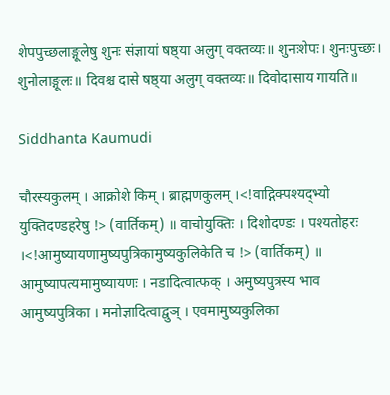शेपपुच्छलाङ्गूलेषु शुनः संज्ञायां षष्ठ्या अलुग् वक्तव्यः॥ शुनःशेपः। शुनःपुच्छः। शुनोलाङ्गूलः॥ दिवश्च दासे षष्ठ्या अलुग् वक्तव्यः॥ दिवोदासाय गायति॥

Siddhanta Kaumudi

चौरस्यकुलम् । आक्रोशे किम् । ब्राह्मणकुलम् ।<!वाद्गिक्पश्यद्भ्यो युक्तिदण्डहरेषु !> (वार्तिकम्) ॥ वाचोयुक्तिः । दिशोदण्डः । पश्यतोहरः ।<!आमुष्यायणामुष्यपुत्रिकामुष्यकुलिकेति च !> (वार्तिकम्) ॥ आमुष्यापत्यमामुष्यायणः । नडादित्वात्फक् । अमुष्यपुत्रस्य भाव आमुष्यपुत्रिका । मनोज्ञादित्वाद्वुञ् । एवमामुष्यकुलिका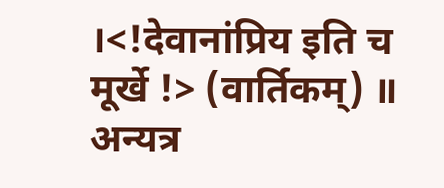।<!देवानांप्रिय इति च मूर्खे !> (वार्तिकम्) ॥ अन्यत्र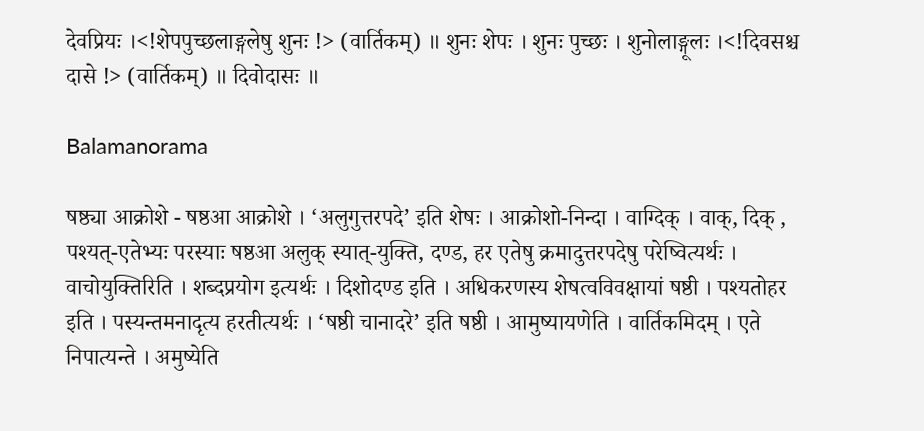देवप्रियः ।<!शेपपुच्छलाङ्गलेषु शुनः !> (वार्तिकम्) ॥ शुनः शेपः । शुनः पुच्छः । शुनोलाङ्गूलः ।<!दिवसश्च दासे !> (वार्तिकम्) ॥ दिवोदासः ॥

Balamanorama

षष्ठ्या आक्रोशे - षष्ठआ आक्रोशे । ‘अलुगुत्तरपदे’ इति शेषः । आक्रोशो-निन्दा । वाग्दिक् । वाक्, दिक् , पश्यत्-एतेभ्यः परस्याः षष्ठआ अलुक् स्यात्-युक्ति, दण्ड, हर एतेषु क्रमादुत्तरपदेषु परेष्वित्यर्थः । वाचोयुक्तिरिति । शब्दप्रयोग इत्यर्थः । दिशोदण्ड इति । अधिकरणस्य शेषत्वविवक्षायां षष्ठी । पश्यतोहर इति । पस्यन्तमनादृत्य हरतीत्यर्थः । ‘षष्ठी चानादरे’ इति षष्ठी । आमुष्यायणेति । वार्तिकमिदम् । एते निपात्यन्ते । अमुष्येति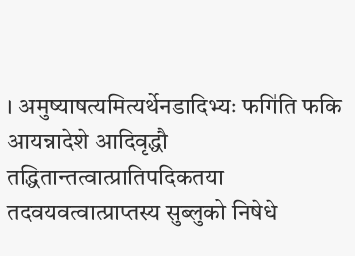। अमुष्याषत्यमित्यर्थेनडादिभ्यः फगि॑ति फकि आयन्नादेशे आदिवृद्धौ तद्धितान्तत्वात्प्रातिपदिकतया तदवयवत्वात्प्राप्तस्य सुब्लुको निषेधे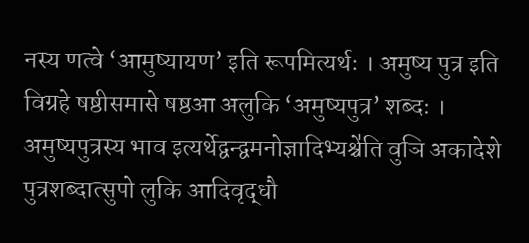नस्य णत्वे ‘आमुष्यायण’ इति रूपमित्यर्थः । अमुष्य पुत्र इति विग्रहे षष्ठीसमासे षष्ठआ अलुकि ‘अमुष्यपुत्र’ शब्दः । अमुष्यपुत्रस्य भाव इत्यर्थेद्वन्द्वमनोज्ञादिभ्यश्चे॑ति वुञि अकादेशे पुत्रशब्दात्सुपो लुकि आदिवृद्धौ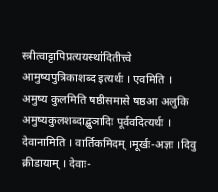स्त्रीत्वाट्टापिप्रत्ययस्था॑दितीत्त्वे आमुष्यपुत्रिकाशब्द इत्यर्थः । एवमिति । अमुष्य कुलमिति षष्ठीसमासे षष्ठआ अलुकि अमुष्यकुलशब्दाद्बुञादिः पूर्ववदित्यर्थः । देवानामिति । वार्तिकमिदम् ।मूर्खः-अज्ञः ।दिवु क्रीडायाम् । देवाः-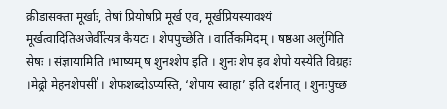क्रीडासक्ता मूर्खाः, तेषां प्रियोषप्रि मूर्ख एव, मूर्खप्रियस्यावश्यं मूर्खत्वादितिअजेर्वी॑त्यत्र कैयटः । शेपपुच्छेति । वार्तिकमिदम् । षष्ठआ अलु॑गिति सेषः । संज्ञायामिति ।भाष्यम् ष शुनश्शेप इति । शुनः शेप इव शेपो यस्येति विग्रहः ।मेढ्रो मेहनशेपसी॑ । शेफशब्दोऽप्यस्ति, ‘शेपाय स्वाहा’ इति दर्शनात् । शुनःपुच्छ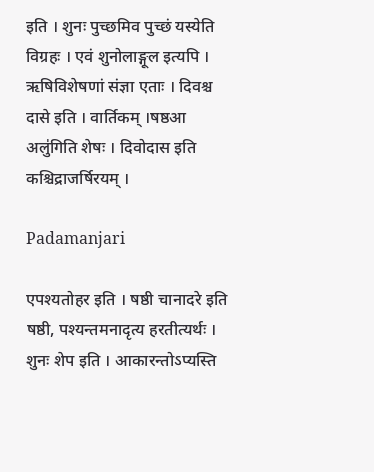इति । शुनः पुच्छमिव पुच्छं यस्येति विग्रहः । एवं शुनोलाङ्गूल इत्यपि । ऋषिविशेषणां संज्ञा एताः । दिवश्च दासे इति । वार्तिकम् ।षष्ठआ अलु॑गिति शेषः । दिवोदास इति कश्चिद्राजर्षिरयम् ।

Padamanjari

एपश्यतोहर इति । षष्ठी चानादरे इति षष्ठी, पश्यन्तमनादृत्य हरतीत्यर्थः । शुनः शेप इति । आकारन्तोऽप्यस्ति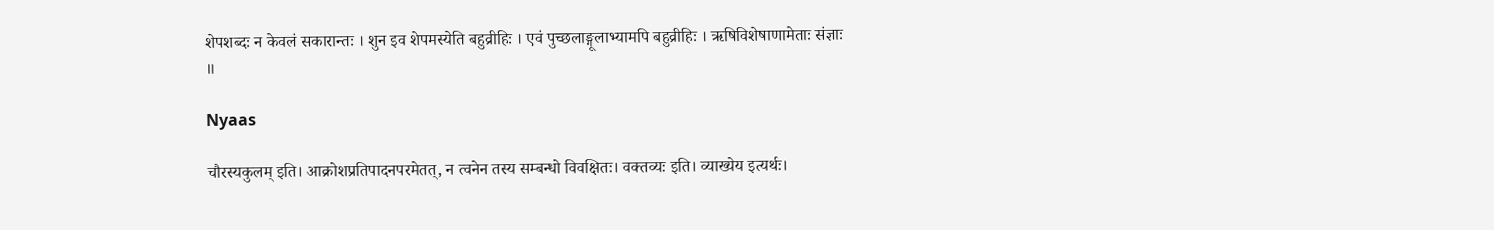शेपशब्दः न केवलं सकारान्तः । शुन इव शेपमस्येति बहुव्रीहिः । एवं पुच्छलाङ्गूलाभ्यामपि बहुव्रीहिः । ऋषिविशेषाणामेताः संज्ञाः ॥

Nyaas

चौरस्यकुलम् इति। आक्रोशप्रतिपादनपरमेतत्, न त्वनेन तस्य सम्बन्धो विवक्षितः। वक्तव्यः इति। व्याख्येय इत्यर्थः।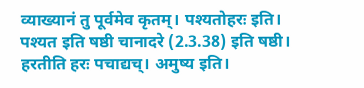व्याख्यानं तु पूर्वमेव कृतम्। पश्यतोहरः इति। पश्यत इति षष्ठी चानादरे (2.3.38) इति षष्ठी। हरतीति हरः पचाद्यच्। अमुष्य इति।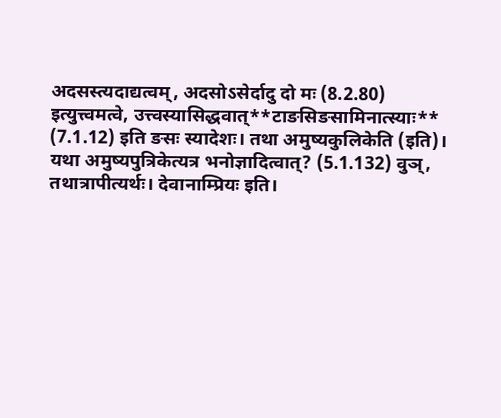अदसस्त्यदाद्यत्वम्, अदसोऽसेर्दादु दो मः (8.2.80) इत्युत्त्वमत्वे, उत्त्वस्यासिद्धवात्**टाङसिङसामिनात्स्याः** (7.1.12) इति ङसः स्यादेशः। तथा अमुष्यकुलिकेति (इति)। यथा अमुष्यपुत्रिकेत्यत्र भनोज्ञादित्वात्? (5.1.132) वुञ्, तथात्रापीत्यर्थः। देवानाम्प्रियः इति।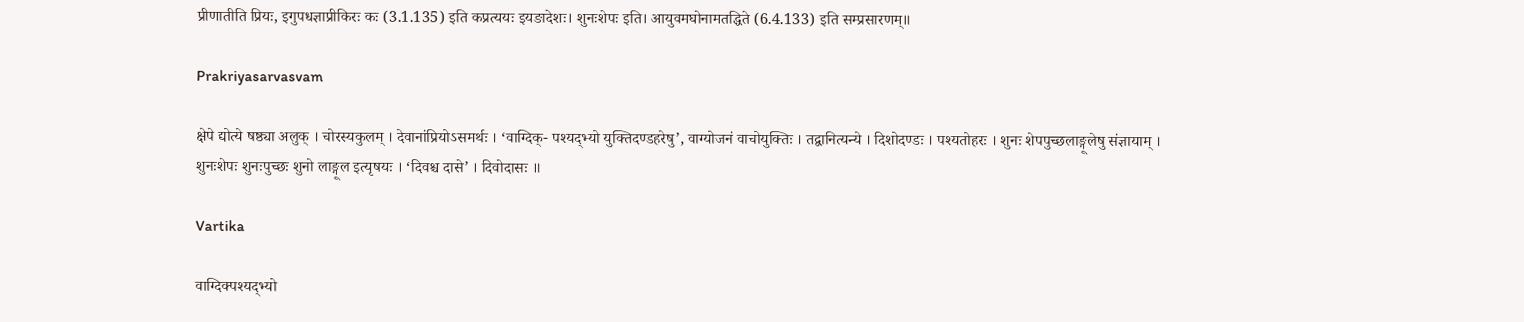प्रीणातीति प्रियः, इगुपधज्ञाप्रीकिरः कः (3.1.135) इति कप्रत्ययः इयङादेशः। शुनःशेपः इति। आयुवमघोनामतद्धिते (6.4.133) इति सम्प्रसारणम्॥

Prakriyasarvasvam

क्षेपे द्योत्ये षष्ठ्या अलुक् । चोरस्यकुलम् । देवानांप्रियोऽसमर्थः । ‘वाग्दिक्- पश्यद्भ्यो युक्तिदण्डहरेषु’, वाग्योजनं वाचोयुक्तिः । तद्वानित्यन्ये । दिशोदण्डः । पश्यतोहरः । शुनः शेपपुच्छलाङ्गूलेषु संज्ञायाम् । शुनःशेपः शुनःपुच्छः शुनो लाङ्गूल इत्यृषयः । ‘दिवश्च दासे’ । दिवोदासः ॥

Vartika

वाग्दिक्पश्यद्भ्यो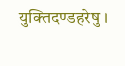युक्तिदण्डहरेषु ।